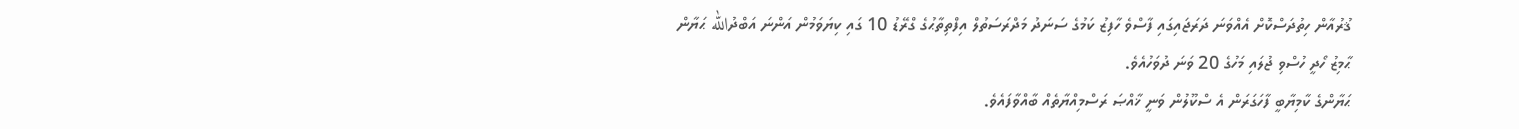ޤުރުއާން ހިތުދަސްކޮށް އެއްވަނަ ދަރަޖައިގައި ފާސްވެ ހާފިޒު ކަމުގެ ސަނަދު މަދްރަސަތުލް އިފްތިތާޙުގެ ގްރޭޑު 10 ގައި ކިޔަވަމުން އަންނަ އަބްދުالله ޙަޔާން ޙާމިޒު ހޯދީ ހުސްވި ޖުލައި މަހުގެ 20 ވަނަ ދުވަހުއެވެ.
ޙަޔާންގެ ކާމިޔާބީ ފާހަގަރަން އެ ސްކޫލުން ވަނީ ޚާއްޞަ ރަސްމިއްޔާތެއް ބާއްވާފައެވެ.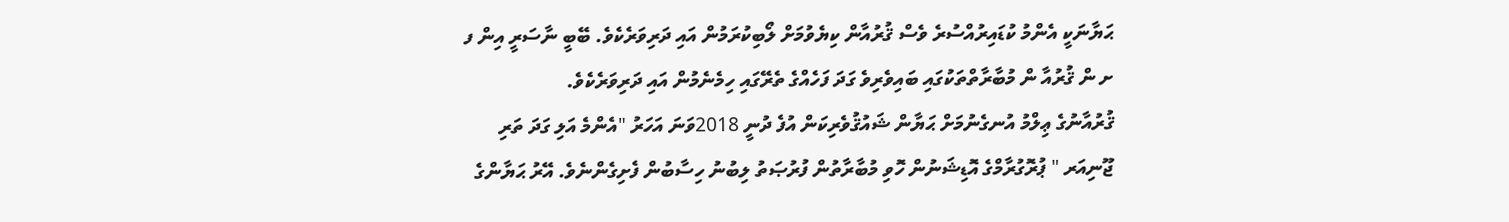ޙަޔާނަކީ އެންމު ކުޑައިރުއްސުރެ ވެސް ޤުރުއާން ކިޔެވުމަށް ލޯބިކުރަމުން އައި ދަރިވަރެކެވެ. ބޭބީ ނާސަރީ އިން ފ ށ ން ޤުރުއާ ން މުބާރާތްތަކުގައި ބައިވެރިވެ ގަދަ ފަހެއްގެ ތެރޭގައި ހިމެނެމުން އައި ދަރިވަރެކެވެ.
ޤުރުއާނުގެ ޢިލްމު އުނގެނުމަށް ޙަޔާން ޝައުޤުވެރިކަން އުފެ ދުނީ 2018ވަނަ އަހަރު "އެންމެ އަލި ގަދަ ތަރި ޖޫނިއަރ " ޕުރޮގުރާމްގެ އޮޑިޝަނުން ހޮވި މުބާރާތުން ފުރުޞަތު ލިބުނު ހިސާބުން ފެށިގެންނެވެ. އޭރު ޙަޔާންގެ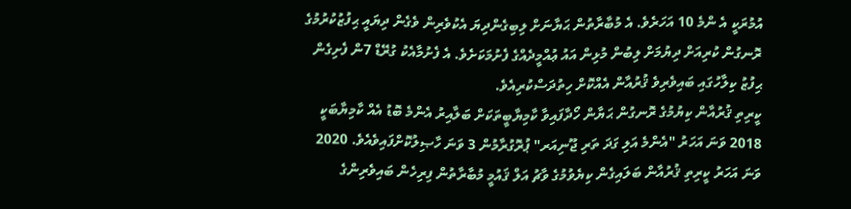އުމުރަކީ އެ ންމެ 10 އަހަރެވެ. އެ މުބާރާތުން ޙަޔާނަށް ލިބިގެންދިޔަ އެކުވެރިން ވެގެން ދިޔައީ ޙިފުޒުކުރުމުގެ ރޮނގުން ކުރިއަށް ދިޔުމަށް ލިބުން މުޅިން އައު ޢުއްމީދެއްގެ ފެށުމަކަށެވެ. އެ ފެށުމާއެކު ގުރޭޑް 7ން ފެށިގެން ޙިފުޒު ކިލާހުގައި ބައިވެރިވެ ޤުރުއާން އެއްކޮށް ހިތުދަސްކުރިއެވެ.
ކީރިތި ޤުރުއާން ކިޔުމުގެ ރޮނގުން ޙަޔާން ހޯދާފައިވާ ކާމިޔާބީތަކަށް ބަލާއިރު އެންމެ ބޮޑު އެއް ކާމިޔާބަކީ 2018 ވަނަ އަހަރު "އެންމެ އަލި ގަދަ ތަރި ޖޫނިއަރ" ޕުރޮގުރާމުން 3 ވަނަ ހާޞިލުކޮށްފައިވެއެވެ. 2020 ވަނަ އަހަރު ކީރިތި ޤުރުއާން ބަލައިގެން ކިޔެވުމުގެ ވާޗު އަލް ޤައުމީ މުބާރާތުން ފިރިހެން ބައިވެރިންގެ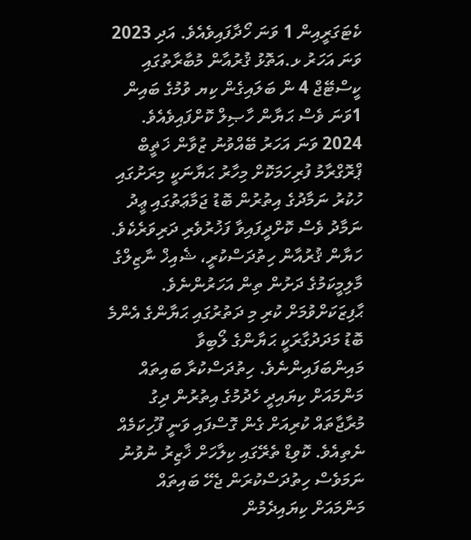ކެޓަގަރީއިން 1 ވަނަ ހޯދާފައިވެއެވެ. އަދި 2023 ވަނަ އަހަރު ޅ.އަތޮޅު ޤުރުއާން މުބާރާތުގައި ކީސްޓޭޖް 4 ން ބަލައިގެން ކިޔ ވުމުގެ ބައިން 1ވަނަ ވެސް ޙަޔާން ހާޞިލް ކޮށްފައިވެއެވެ.
2024 ވަނަ އަހަރު ބޭއްވުނު ޒުވާން ޚަޡީބް ޕްރޮގްރާމު ފުރިހަމަކޮށް މިހާރު ޙަޔާނަކީ މިރަށުގައި ހުކުރު ނަމާދުގެ އިތުރުން ބޮޑު ޖަމާޢަތުގައި ޢީދު ނަމާދު ވެސް ކޮށްދީފައިވާ ފަޚުރުވެރި ދަރިވަރެކެވެ.
ހަޔާން ޤުރުއާން ހިތުދަސްކުރީ، ޝެއިޚް ނާޒިލްގެ މާލިމީކަމުގެ ދަށުން ތިން އަހަރުންނެވެ.
ޙާފިޒަކަށްވުމަށް ކުރި މި ދަތުރުގައި ޙަޔާންގެ އެންމެ ބޮޑު މަދަދުގާރަކީ ޙަޔާންގެ ލޯބިވާ މައިންބަފައިންނެވެ. ހިތުދަސްކުރާ ބައިތައް މަންމައަށް ކިޔައިދީ ހެދުމުގެ އިތުރުން ދިގު މުރާޖާތައް ކުރިއަށް ގެން ގޮސްފައި ވަނީ ފޫހިކަމެއް ނެތިއެވެ. ކޮވިޑް ތެރޭގައި ކިލާހަށް ޚާޒިރު ނުވުނު ނަމަވެސް ހިތުދަސްކުރަން ޖެހޭ ބައިތައް މަންމައަށް ކިޔައިދެމުން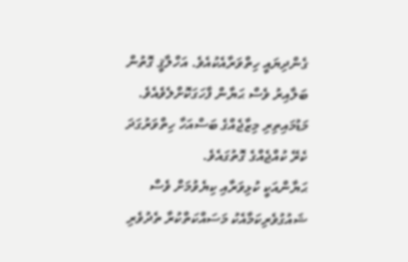ގެންދިޔައީ ހިތްވަރާއެކުއެވެ. އަހްލާޤީ ގޮތުން ބަލާއިރު ވެސް ޙަޔާން ފާހަގަކޮށްލެވެއެވެ. މަޑުމައިތިރި މިޒާޖެއްގެ ބަސްއަހާ ހިތްވަރުގަދަ ކެރޭ ކުއްޖެއްގެ ގޮތުގައެވެ.
ޙަޔާންއަކީ ކުޅިވަރާއި ކިޔެވުމަށް ވެސް ޝައުގުވެރިކަމާއެކު މަސައްކަތްކުރާ ތެދުވެރި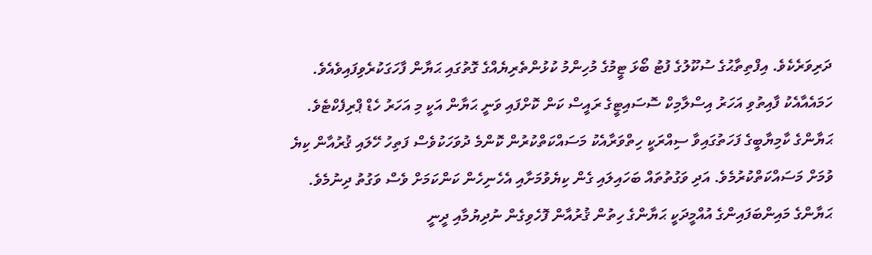ދަރިވަރެކެވެ. އިފްތިތާޙުގެ ސުކޫލުގެ ފުޓު ބޯޅަ ޓީމުގެ މުހިންމު ކުޅުންތެރިޔެއްގެ ގޮތުގައި ޙަޔާން ފާހަގަކުރެވިފައިވެއެވެ. ހަމައެއާއެކު ފާއިތުވި އަހަރު އިސްލާމިކް ސޮސައިޓީގެ ރައީސް ކަން ކޮށްފައި ވަނީ ޙަޔާން އަކީ މި އަހަރު ހެޑް ޕްރިފެކްޓެވެ.
ޙަޔާންގެ ކާމިޔާބީގެ ފަހަތުގައިވާ ސިއްރަކީ ހިތްވަރާއެކު މަސައްކަތްކުރުން ކޮންމެ ދުވަހަކުވެސް ފަތިހު ހޭލައި ޤުރުއާން ކިޔެ ވުމަށް މަސައްކަތްކުރުމެވެ. އަދި ވަގުތުތައް ބަހައިލައި ގެން ކިޔެވުމަށާއި އެހެނިހެން ކަންކަމަށް ވެސް ވަގުތު ދިނުމެވެ. ޙަޔާންގެ މައިންބަފައިންގެ އުއްމީދަކީ ޙަޔާންގެ ހިތުން ޤުރުއާން ފޮހެވިގެން ނުދިޔުމާއި ދީނީ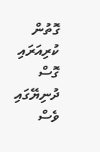ގޮތުން ކުރިއަރައި ގޮސް ދުނިޔޭގައި ވެސް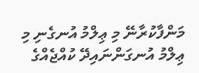މަންފާކުރާނޭ މި ޢިލްމު އުނގެނި މި ޢިލްމު އުނގަންނައިދޭ ކުއްޖެއްގެ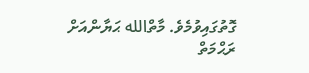ގޮތުގައިވުމެވެ. މާތްالله ޙަޔާންއަށް ރަޙްމަތް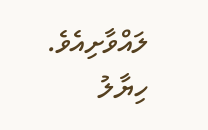ލައްވާށިއެވެ.
ހިޔާލު